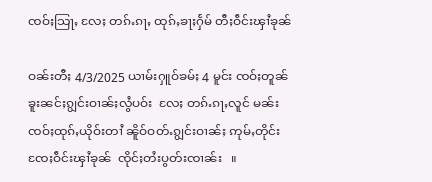ၸဝ်ႈသြႃႇ လႄႈ တၵ်ႉၵႃႇ ထုၵ်ႇၶႃႈႁႅမ် တီႈဝဵင်းၾၢႆၶုၼ်

ဝၼ်းတီႈ 4/3/2025 ယၢမ်းႁူဝ်ၶမ်ႈ 4 မူင်း ၸဝ်ႈတူၼ်ၶူးၼင်ႈၵျွင်းဝၢၼ်ႈလွႆပဝ်း  လႄႈ တၵ်ႉၵႃႇလူင် မၼ်းၸဝ်ႈထုၵ်ႇယိုဝ်းတၢႆ ၼိူဝ်ဝတ်ႉၵျွင်းဝၢၼ်ႈ ဢုမ်ႇတိုင်း ၸႄႈဝဵင်းၾၢႆၶုၼ်  ၸိုင်ႈတႆးပွတ်းၸၢၼ်း   ။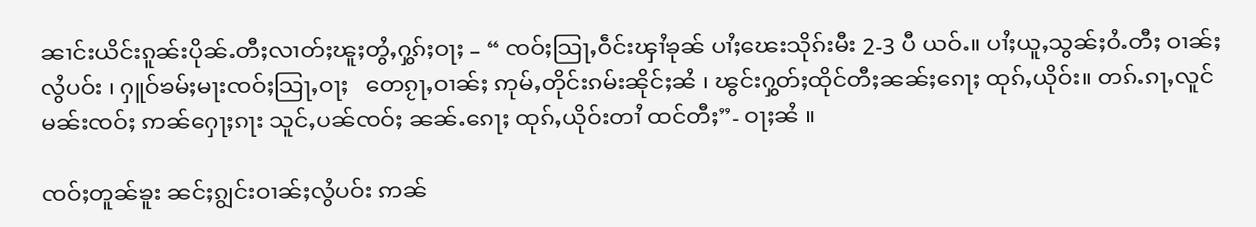ၼၢင်းယိင်းၵူၼ်းပိုၼ်ႉတီႈလၢတ်ႈၽူႈတွႆႇႁွၵ်ႈဝႃႈ – “ ၸဝ်ႈသြႃႇဝဵင်းၾၢႆၶုၼ် ပၢႆႈၽေးသိုၵ်းမီး 2-3 ပီ ယဝ်ႉ။ ပၢႆႈယူႇသွၼ်ႈဝႆႉတီႈ ဝၢၼ်ႈလွႆပဝ်း ၊ ႁူဝ်ၶမ်ႈမႃးၸဝ်ႈသြႃႇဝႃႈ   တေၵႂႃႇဝၢၼ်ႈ ဢုမ်ႇတိုင်းၵမ်းၼိုင်ႈၼႆ ၊ ၽွင်းႁွတ်ႈထိုင်တီႈၼၼ်ႈၵေႃႈ ထုၵ်ႇယိုဝ်း။ တၵ်ႉၵႃႇလူင်မၼ်းၸဝ်ႈ ဢၼ်ႁေႃႈၵႃး သူင်ႇပၼ်ၸဝ်ႈ ၼၼ်ႉၵေႃႈ ထုၵ်ႇယိုဝ်းတၢႆ ထင်တီႈ”- ဝႃႈၼႆ ။

ၸဝ်ႈတူၼ်ၶူး ၼင်ႈၵျွင်းဝၢၼ်ႈလွႆပဝ်း ဢၼ်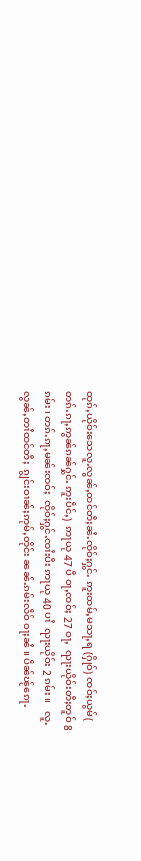ထုၵ်ႇယိုဝ်းသေလူႉလွၼ်ႇထင်တီႈၼႆႉၸိုဝ်ႈႁွင်ႉ ဢူးထမ်ႇမသႃႇရ (ႁိုဝ်) ၸဝ်ႈယွမ်( တၵ်ႉၵႃႇဢွၼ်ၵၼ်ႁွင်ႉ ဢူးပဵင်ႇ)  ဢႃယု 47 ပီ ဝႃႇၸဝ်ႈ 27 ဝႃႇ  ၺႃးယိုဝ်းတီႈတူဝ် 8 ၵမ်း ၊ တၵ်ႉၵႃႇမၼ်းၸဝ်ႈ  ၸိုဝ်ႈႁွင်ႉၸၢႆးပီး ဢႃယု 40 ပၢႆ  ၺႃးယိုဝ်း 2 ၵမ်း ။   လူႉလွၼ်ႇတၢႆထင်တီႈ  ၵျွင်းဝၢၼ်ႈဢုမ်ႇတိုင်း ၼၼ်ႉၵမ်းလဵဝ် ဝႃႈၼႆ ။ ပဵၼ်ၽႂ်ၵေႃႉ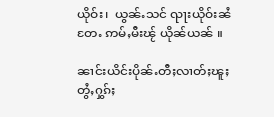ယိုဝ်း၊  ယွၼ်ႉသင် ၺႃးယိုဝ်းၼႆတႄႉ ဢမ်ႇမီးၽႂ် ယိုၼ်ယၼ် ။

ၼၢင်းယိင်းပိုၼ်ႉတီႈလၢတ်ႈၽူႈတွႆႇႁွၵ်ႈ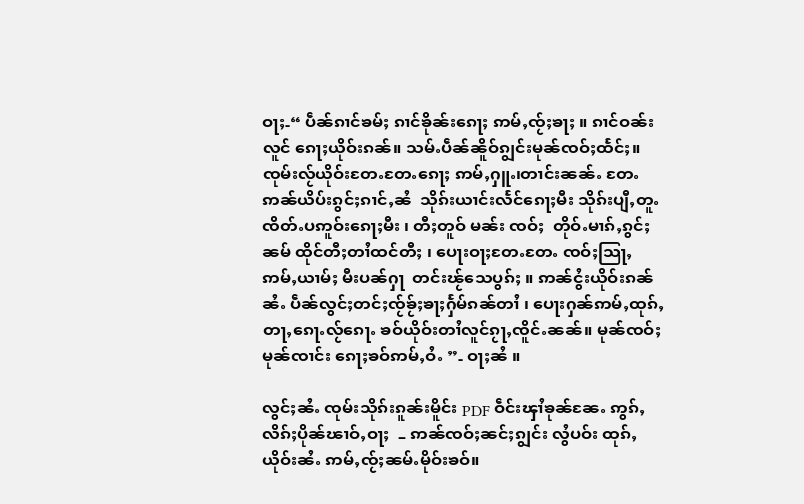ဝႃႈ-“ ပဵၼ်ၵၢင်ၶမ်ႈ ၵၢင်ၶိုၼ်းၵေႃႈ ဢမ်ႇၸႂ်ႈၶႃႈ ။ ၵၢင်ဝၼ်းလူင် ၵေႃႈယိုဝ်းၵၼ်။ သမ်ႉပဵၼ်ၼိူဝ်ၵျွင်းမုၼ်ၸဝ်ႈထႅင်ႈ။ ၸုမ်းလႂ်ယိုဝ်းတႄႉတႄႉၵေႃႈ ဢမ်ႇႁူႉ၊တၢင်းၼၼ်ႉ တႄႉ ဢၼ်ယိပ်းၵွင်ႈၵၢင်ႇၼႆ  သိုၵ်းယၢင်းလႅင်ၵေႃႈမီး သိုၵ်းပျီႇတူႉၸိတ်ႉပဢူဝ်းၵေႃႈမီး ၊ တီႈတူဝ် မၼ်း ၸဝ်ႈ  တိုဝ်ႉမၢၵ်ႇၵွင်ႈၼမ် ထိုင်တီႈတၢႆထင်တီႈ ၊ ပေႃးဝႃႈတႄႉတႄႉ ၸဝ်ႈသြႃႇ ဢမ်ႇယၢမ်ႈ မီးပၼ်ႁႃ  တင်းၽႂ်သေပွၵ်ႈ ။ ဢၼ်ငွႆးယိုဝ်းၵၼ်ၼႆႉ ပဵၼ်လွင်ႈတင်ႈၸႂ်ၶႂ်ႈၶႃႈႁႅမ်ၵၼ်တၢႆ ၊ ပေႃးႁၼ်ဢမ်ႇထုၵ်ႇတႃႇၵေႃႉလႂ်ၵေႃႉ ၶဝ်ယိုဝ်းတၢႆလူင်ၵႂႃႇၸိူင်ႉၼၼ်။ မုၼ်ၸဝ်ႈမုၼ်ၸၢင်း ၵေႃႈၶဝ်ဢမ်ႇဝႆႉ ”- ဝႃႈၼႆ ။

လွင်ႈၼႆႉ ၸုမ်းသိုၵ်းၵူၼ်းမိူင်း PDF ဝဵင်းၾၢႆၶုၼ်ၼႄႉ ဢွၵ်ႇလိၵ်ႈပိုၼ်ၽၢဝ်ႇဝႃႈ  – ဢၼ်ၸဝ်ႈၼင်ႈၵျွင်း လွႆပဝ်း ထုၵ်ႇယိုဝ်းၼႆႉ ဢမ်ႇၸႂ်ႈၼမ်ႉမိုဝ်းၶဝ်။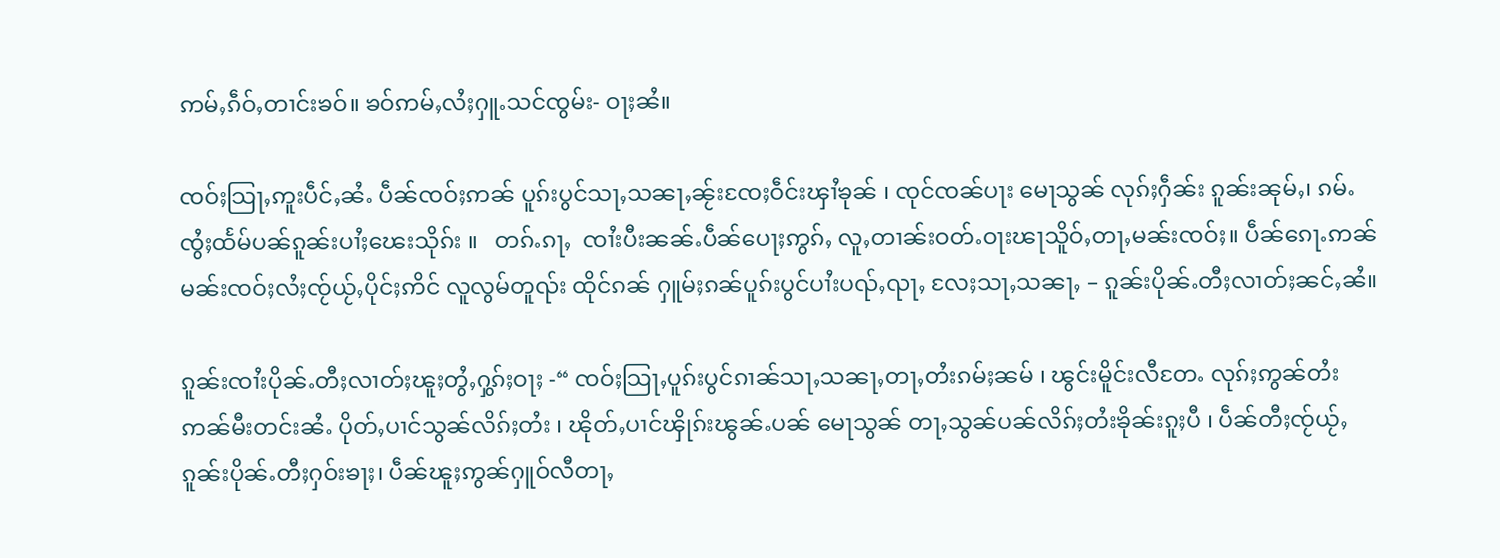ဢမ်ႇၵဵဝ်ႇတၢင်းၶဝ်။ ၶဝ်ဢမ်ႇလႆႈႁူႉသင်ၸွမ်း- ဝႃႈၼႆ။

ၸဝ်ႈသြႃႇဢူးပဵင်ႇၼႆႉ ပဵၼ်ၸဝ်ႈဢၼ် ပူၵ်းပွင်သႃႇသၼႃႇၼႂ်းၸႄႈဝဵင်းၾၢႆၶုၼ် ၊ ၸုင်ၸၼ်ပႃး မေႃသွၼ် လုၵ်ႈႁဵၼ်း ၵူၼ်းၼုမ်ႇ၊ ၵမ်ႉၸွႆႈထႅမ်ပၼ်ၵူၼ်းပၢႆႈၽေးသိုၵ်း ။   တၵ်ႉၵႃႇ  ၸၢႆးပီးၼၼ်ႉပဵၼ်ပေႃႈဢွၵ်ႇ လူႇတၢၼ်းဝတ်ႉဝႃးၽႃသိူဝ်ႇတႃႇမၼ်းၸဝ်ႈ။ ပဵၼ်ၵေႃႉဢၼ်မၼ်းၸဝ်ႈလႆႈၸႂ်ယႂ်ႇပိုင်ႈဢိင် လူလွမ်တူၺ်း ထိုင်ၵၼ် ႁူမ်ႈၵၼ်ပူၵ်းပွင်ပၢႆးပၺ်ႇၺႃႇ လႄႈသႃႇသၼႃႇ – ၵူၼ်းပိုၼ်ႉတီႈလၢတ်ႈၼင်ႇၼႆ။

ၵူၼ်းၸၢႆးပိုၼ်ႉတီႈလၢတ်ႈၽူႈတွႆႇႁွၵ်ႈဝႃႈ -“ ၸဝ်ႈသြႃႇပူၵ်းပွင်ၵၢၼ်သႃႇသၼႃႇတႃႇတႆးၵမ်ႈၼမ် ၊ ၽွင်းမိူင်းလီတႄႉ လုၵ်ႈဢွၼ်တႆးဢၼ်မီးတင်းၼႆႉ ပိုတ်ႇပၢင်သွၼ်လိၵ်ႈတႆး ၊ ၽိုတ်ႇပၢင်ၾိုၵ်းၽွၼ်ႉပၼ် မေႃသွၼ် တႃႇသွၼ်ပၼ်လိၵ်ႈတႆးၶိုၼ်းၵူႈပီ ၊ ပဵၼ်တီႈၸႂ်ယႂ်ႇ ၵူၼ်းပိုၼ်ႉတီႈႁဝ်းၶႃႈ၊ ပဵၼ်ၽူႈဢွၼ်ႁူဝ်လီတႃႇ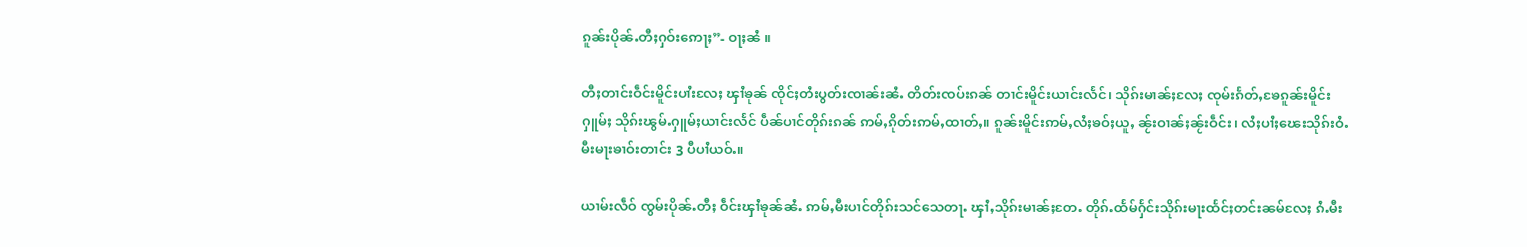ၵူၼ်းပိုၼ်ႉတီႈႁဝ်းဢေႃႈ”- ဝႃႈၼႆ ။

တီႈတၢင်းဝဵင်းမိူင်းပၢႆးလႄႈ ၾၢႆၶုၼ် ၸိုင်ႈတႆးပွတ်းၸၢၼ်းၼႆႉ တိတ်းၸပ်းၵၼ် တၢင်းမိူင်းယၢင်းလႅင်၊ သိုၵ်းမၢၼ်ႈလႄႈ ၸုမ်းၵႅတ်ႇၶႄၵူၼ်းမိူင်းႁူမ်ႈ သိုၵ်းၽွမ်ႉႁူမ်ႈယၢင်းလႅင် ပဵၼ်ပၢင်တိုၵ်းၵၼ် ဢမ်ႇၵိုတ်းဢမ်ႇထၢတ်ႇ။ ၵူၼ်းမိူင်းဢမ်ႇလႆႈၶဝ်ႈယူႇ ၼႂ်းဝၢၼ်ႈၼႂ်းဝဵင်း၊ လႆႈပၢႆႈၽေးသိုၵ်းဝႆႉ မီးမႃးၶၢဝ်းတၢင်း 3 ပီပၢႆယဝ်ႉ။

ယၢမ်းလဵဝ် ၸွမ်းပိုၼ်ႉတီႈ ဝဵင်းၾၢႆၶုၼ်ၼႆႉ ဢမ်ႇမီးပၢင်တိုၵ်းသင်သေတႃႉ ၾၢႆႇသိုၵ်းမၢၼ်ႈတႄႉ တိုၵ်ႉထႅမ်ႁႅင်းသိုၵ်းမႃးထႅင်ႈတင်းၼမ်လႄႈ ၵႆႉမီး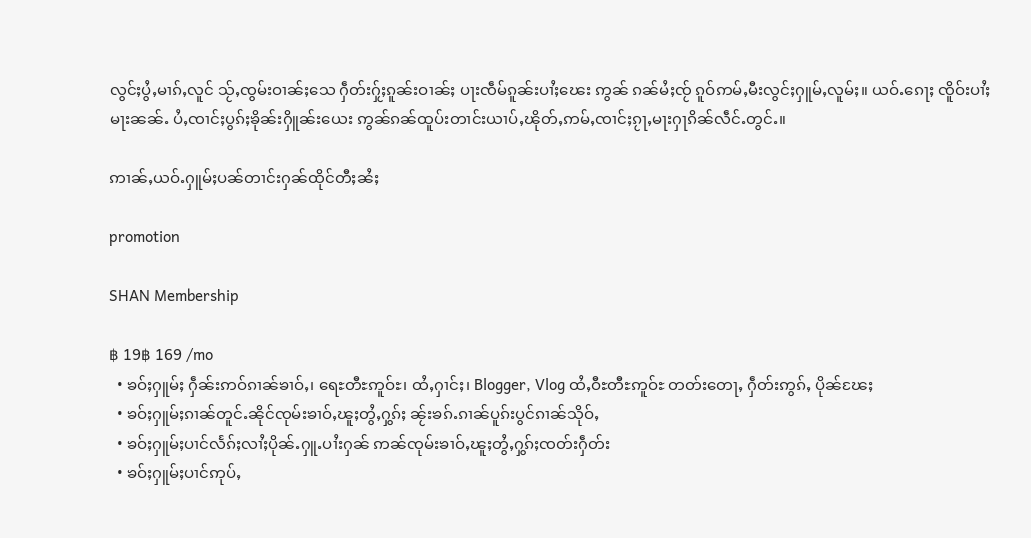လွင်ႈပွႆႇမၢၵ်ႇလူင် သႂ်ႇၸွမ်းဝၢၼ်ႈသေ ႁဵတ်းႁႂ်ႈၵူၼ်းဝၢၼ်ႈ ပႃးၸဵမ်ၵူၼ်းပၢႆႈၽေး ဢွၼ် ၵၼ်မႆႈၸႂ် ၵူဝ်ဢမ်ႇမီးလွင်ႈႁူမ်ႇလူမ်ႈ။ ယဝ်ႉၵေႃႈ ၸိူဝ်းပၢႆႈမႃးၼၼ်ႉ ပႆႇၸၢင်ႈပွၵ်ႈၶိုၼ်းႁိူၼ်းယေး ဢွၼ်ၵၼ်ထူပ်းတၢင်းယၢပ်ႇၽိုတ်ႇဢမ်ႇၸၢင်ႈၵႂႃႇမႃးႁႃၵိၼ်လဵင်ႉတွင်ႉ။

ဢၢၼ်ႇယဝ်ႉႁူမ်ႈပၼ်တၢင်းႁၼ်ထိုင်တီႈၼႆႈ

promotion

SHAN Membership

฿ 19฿ 169 /mo
  • ၶဝ်ႈႁူမ်ႈ ႁဵၼ်းဢဝ်ၵၢၼ်ၶၢဝ်ႇ၊ ရေႊတီႊဢူဝ်ႊ၊ ထႆႇႁၢင်ႈ၊ Blogger, Vlog ထႆႇဝီႊတီႊဢူဝ်ႊ တတ်းတေႃႇ ႁဵတ်းဢွၵ်ႇ ပိုၼ်ၽႄႈ
  • ၶဝ်ႈႁူမ်ႈၵၢၼ်တူင်ႉၼိုင်ၸုမ်းၶၢဝ်ႇၽူႈတွႆႇႁွၵ်ႈ ၼႂ်းၶၵ်ႉၵၢၼ်ပူၵ်းပွင်ၵၢၼ်သိုဝ်ႇ
  • ၶဝ်ႈႁူမ်ႈပၢင်လႅၵ်ႈလၢႆႈပိုၼ်ႉႁူႉပၢႆးႁၼ် ဢၼ်ၸုမ်းၶၢဝ်ႇၽူႈတွႆႇႁွၵ်ႈၸတ်းႁဵတ်း
  • ၶဝ်ႈႁူမ်ႈပၢင်ဢုပ်ႇ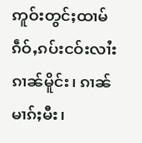ဢူဝ်းတွင်ႈထၢမ် ၵဵဝ်ႇၵပ်းငဝ်းလၢႆးၵၢၼ်မိူင်း၊ ၵၢၼ်မၢၵ်ႈမီး၊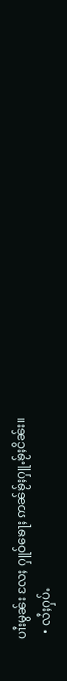ပၢႆးမွၼ်း လႄႈ ႁူဝ်ၶေႃႈ ဢၼ်ၶႂ်ႈႁူႉၶႂ်ႈငိၼ်း။
  • လႆႈႁပ်ႉ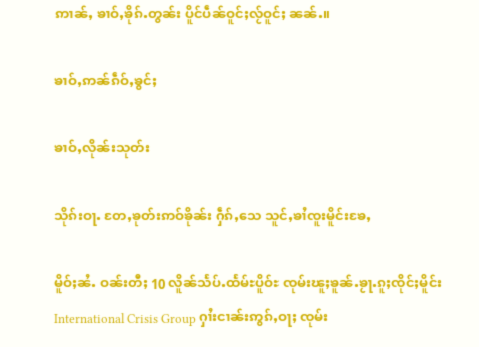ဢၢၼ်ႇ ၶၢဝ်ႇၶိုၵ်ႉတွၼ်း ပိူင်ပဵၼ်ဝူင်ႈလႂ်ဝူင်ႈ ၼၼ်ႉ။

ၶၢဝ်ႇဢၼ်ၵဵဝ်ႇၶွင်ႈ

ၶၢဝ်ႇလိုၼ်းသုတ်း

သိုၵ်းဝႃႉ တႄႇၶုတ်းဢဝ်ၶိုၼ်း ႁဵၵ်ႇသေ သူင်ႇၶၢႆၸူးမိူင်းၶႄႇ

မိူဝ်ႈၼႆႉ ဝၼ်းတီႈ 10 လိူၼ်သႅပ်ႉထႅမ်ႊပိူဝ်ႊ ၸုမ်းၽူႈၶူၼ်ႉၶႂႃႉၵူႈၸိုင်ႈမိူင်း International Crisis Group ႁၢႆးငၢၼ်းဢွၵ်ႇဝႃႈ ၸုမ်း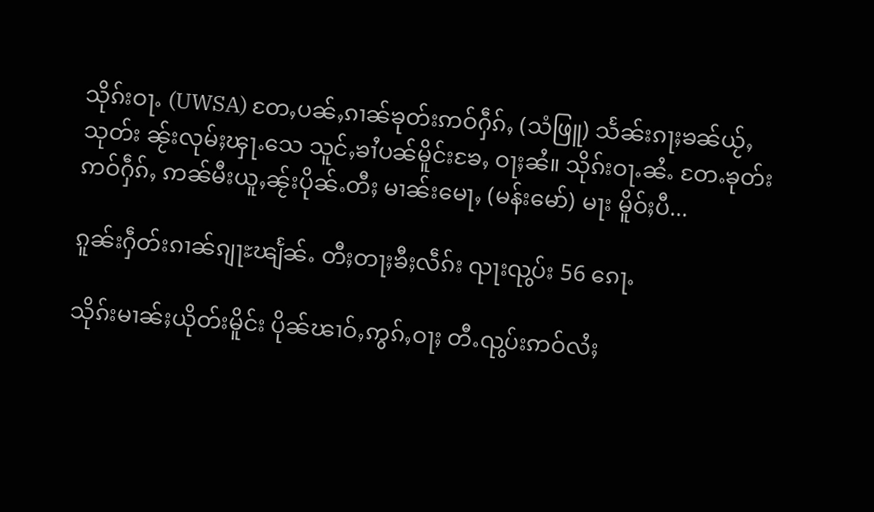သိုၵ်းဝႃႉ (UWSA) တႄႇပၼ်ႇၵၢၼ်ၶုတ်းဢဝ်ႁဵၵ်ႇ (သံဖြူ) သႅၼ်းၵႃႈၶၼ်ယႂ်ႇ သုတ်း ၼႂ်းလုမ်ႈၾႃႉသေ သူင်ႇၶၢႆပၼ်မိူင်းၶႄႇ ဝႃႈၼႆ။ သိုၵ်းဝႃႉၼႆႉ တႄႉၶုတ်းဢဝ်ႁဵၵ်ႇ ဢၼ်မီးယူႇၼႂ်းပိုၼ်ႉတီႈ မၢၼ်းမေႃႇ (မန်းမော်) မႃး မိူဝ်ႈပီ...

ၵူၼ်းႁဵတ်းၵၢၼ်ၵျႃႊၽျႅၼ်ႉ တီႈတႃႈၶီႈလဵၵ်း ၺႃးၺွပ်း 56 ၵေႃႉ

သိုၵ်းမၢၼ်ႈယိုတ်းမိူင်း ပိုၼ်ၽၢဝ်ႇဢွၵ်ႇဝႃႈ တီႉၺွပ်းဢဝ်လႆႈ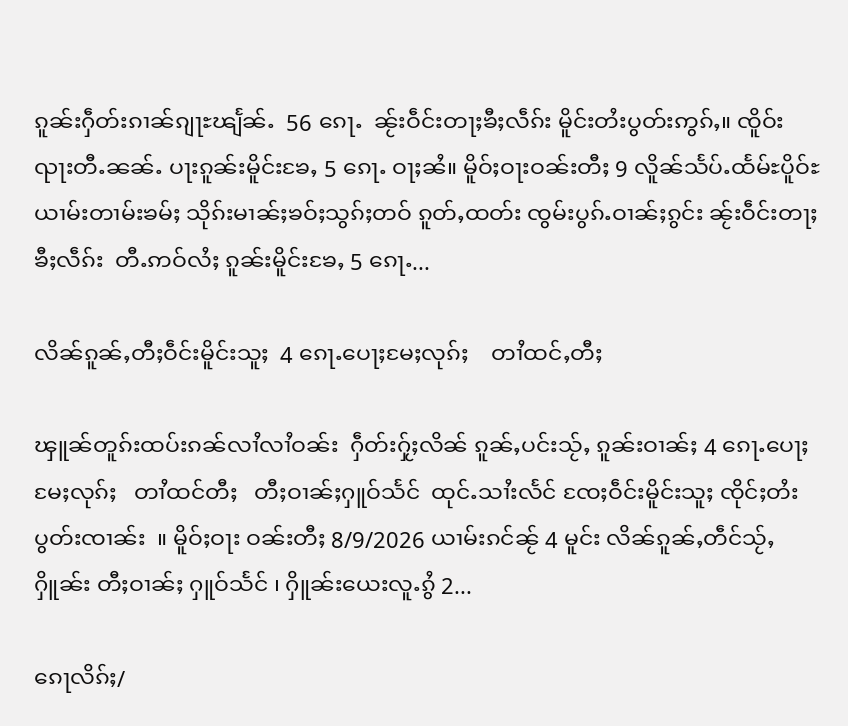ၵူၼ်းႁဵတ်းၵၢၼ်ၵျႃႊၽျႅၼ်ႉ  56 ၵေႃႉ  ၼႂ်းဝဵင်းတႃႈၶီႈလဵၵ်း မိူင်းတႆးပွတ်းဢွၵ်ႇ။ ၸိူဝ်းၺႃးတီႉၼၼ်ႉ ပႃးၵူၼ်းမိူင်းၶႄႇ 5 ၵေႃႉ ဝႃႈၼႆ။ မိူဝ်ႈဝႃးဝၼ်းတီႈ 9 လိူၼ်သႅပ်ႉထႅမ်ႊပိူဝ်ႊ ယၢမ်းတၢမ်းၶမ်ႈ သိုၵ်းမၢၼ်ႈၶဝ်ႈသွၵ်ႈတဝ် ၵူတ်ႇထတ်း ၸွမ်းပွၵ်ႉဝၢၼ်ႈၵွင်း ၼႂ်းဝဵင်းတႃႈၶီႈလဵၵ်း  တီႉဢဝ်လႆႈ ၵူၼ်းမိူင်းၶႄႇ 5 ၵေႃႉ...

လိၼ်ၵူၼ်ႇတီႈဝဵင်းမိူင်းသူႈ  4 ၵေႃႉပေႃႈမႄႈလုၵ်ႈ    တၢႆထင်ႇတီႈ

ၾူၼ်တူၵ်းထပ်းၵၼ်လၢႆလၢႆဝၼ်း  ႁဵတ်းႁႂ်ႈလိၼ် ၵူၼ်ႇပင်းသႂ်ႇ ၵူၼ်းဝၢၼ်ႈ 4 ၵေႃႉပေႃႈမႄႈလုၵ်ႈ   တၢႆထင်တီႈ   တီႈဝၢၼ်ႈႁူဝ်သႅင်  ထုင်ႉသၢႆးလႅင် ၸႄႈဝဵင်းမိူင်းသူႈ ၸိုင်ႈတႆးပွတ်းၸၢၼ်း  ။ မိူဝ်ႈဝႃး ဝၼ်းတီႈ 8/9/2026 ယၢမ်းၵင်ၼႂ် 4 မူင်း လိၼ်ၵူၼ်ႇတဵင်သႂ်ႇ ႁိူၼ်း တီႈဝၢၼ်ႈ ႁူဝ်သႅင် ၊ ႁိူၼ်းယေးလူႉၵွႆ 2...

ၵေႃလိၵ်ႈ/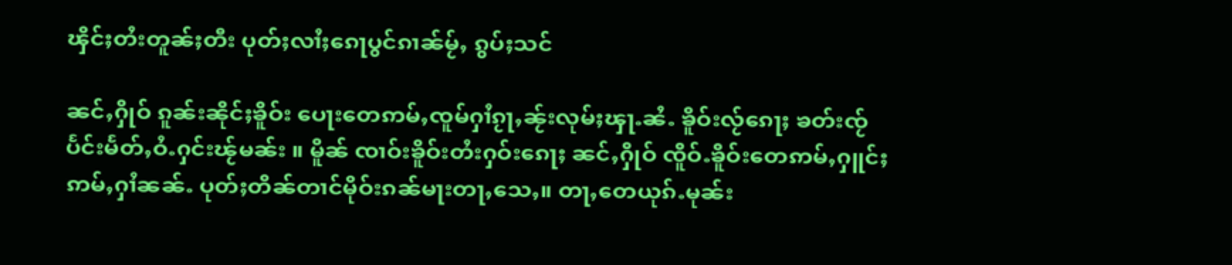ၾိင်ႈတႆးတူၼ်ႈတီး ပုတ်ႈလၢႆႈၵေႃပွင်ၵၢၼ်မႂ်ႇ ၵွပ်ႈသင်

ၼင်ႇႁိုဝ် ၵူၼ်းၼိုင်ႈၶိူဝ်း ပေႃးတေဢမ်ႇၸူမ်ႁၢႆၵႂႃႇၼႂ်းလုမ်ႈၾႃႉၼႆႉ ၶိူဝ်းလႂ်ၵေႃႈ ၶတ်းၸႂ်ပႅင်းမႅတ်ႇဝႆႉႁင်းၽႂ်မၼ်း ။ မိူၼ် ၸၢဝ်းၶိူဝ်းတႆးႁဝ်းၵေႃႈ ၼင်ႇႁိုဝ် ၸိူဝ်ႉၶိူဝ်းတေဢမ်ႇႁူင်ႈဢမ်ႇႁၢႆၼၼ်ႉ ပုတ်ႈတိၼ်တၢင်မိုဝ်းၵၼ်မႃးတႃႇသေႇ။ တႃႇတေယုၵ်ႉမုၼ်း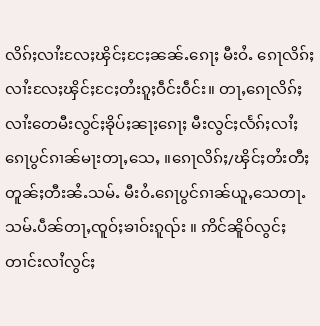လိၵ်ႈလၢႆးလႄႈၾိင်ႈငႄႈၼၼ်ႉၵေႃႈ မီးဝႆႉ ၵေႃလိၵ်ႈလၢႆးလႄႈၾိင်ႈငႄႈတႆးၵူႈဝဵင်းဝဵင်း။ တႃႇၵေႃလိၵ်ႈလၢႆးတေမီးလွင်ႈၶိုပ်ႈၼႃႈၵေႃႈ မီးလွင်ႈလႅၵ်ႈလၢႆႈၵေႃပွင်ၵၢၼ်မႃးတႃႇသေႇ ။ၵေႃလိၵ်ႈ/ၾိင်ႈတႆးတီႈတူၼ်ႈတီးၼႆႉသမ်ႉ မီးဝႆႉၵေႃပွင်ၵၢၼ်ယူႇသေတႃႉ သမ်ႉပဵၼ်တႃႇၸူဝ်ႈၶၢဝ်းၵူၺ်း ။ ဢိင်ၼိူဝ်လွင်ႈတၢင်းလၢႆလွင်ႈ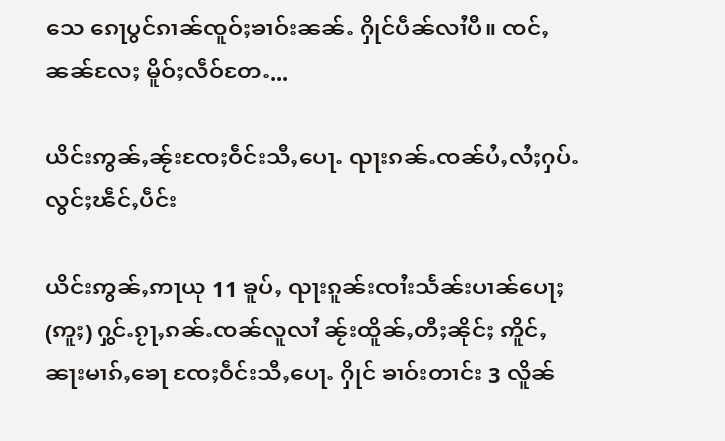သေ ၵေႃပွင်ၵၢၼ်ၸူဝ်ႈၶၢဝ်းၼၼ်ႉ ႁိုင်ပဵၼ်လၢႆပီ။ ၸင်ႇၼၼ်လႄႈ မိူဝ်ႈလဵဝ်တႄႉ...

ယိင်းဢွၼ်ႇၼႂ်းၸႄႈဝဵင်းသီႇပေႃႉ ၺႃးၵၼ်ႉၸၼ်ပႆႇလႆႈႁပ်ႉလွင်ႈၽဵင်ႇပဵင်း

ယိင်းဢွၼ်ႇဢႃယု 11 ၶူပ်ႇ ၺႃးၵူၼ်းၸၢႆးသႅၼ်းပၢၼ်ပေႃႈ (ဢူႈ) ႁွင်ႉၵႂႃႇၵၼ်ႉၸၼ်လူလၢႆ ၼႂ်းထိူၼ်ႇတီႈၼိုင်ႈ ဢိူင်ႇၼႃးမၢၵ်ႇၶေႃ ၸႄႈဝဵင်းသီႇပေႃႉ ႁိုင် ၶၢဝ်းတၢင်း 3 လိူၼ်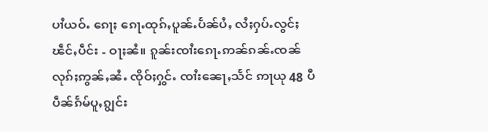ပၢႆယဝ်ႉ ၵေႃႈ ၵေႃႉထုၵ်ႇပူၼ်ႉပႅၼ်ပႆႇ လႆႈႁပ်ႉလွင်ႈၽဵင်ႇပဵင်း - ဝႃႈၼႆ။ ၵူၼ်းၸၢႆးၵေႃႉဢၼ်ၵၼ်ႉၸၼ်လုၵ်ႈဢွၼ်ႇၼႆႉ ၸိုဝ်ႈႁွင်ႉ ၸၢႆးၼေႃႇသႅင် ဢႃယု 48 ပီ ပဵၼ်ၵႅမ်ပူႇၵျွင်း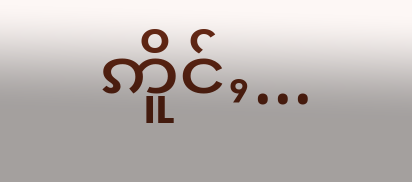ဢိူင်ႇ...